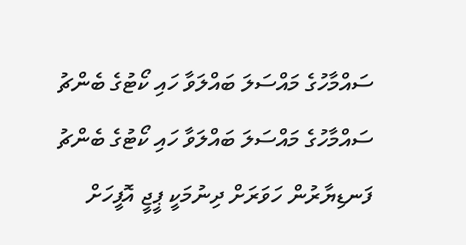ސައްމާހުގެ މައްސަލަ ބައްލަވާ ހައި ކޯޓުގެ ބެންޗު
ސައްމާހުގެ މައްސަލަ ބައްލަވާ ހައި ކޯޓުގެ ބެންޗު
ފަނޑިޔާރުން ހަވަރަށް ދިނުމަކީ ޕީޖީ އޮފީހަށް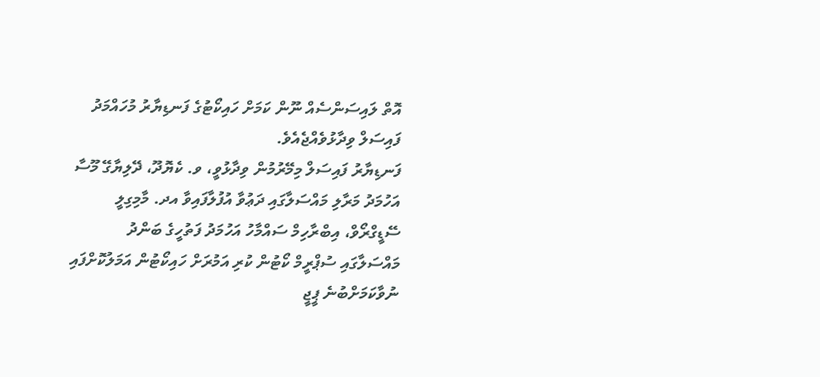އޮތް ލައިސަންސެއް ނޫން ކަމަށް ހައިކޯޓުގެ ފަނޑިޔާރު މުހައްމަދު ފައިސަލް ވިދާޅުވެއްޖެއެވެ.
ފަނޑިޔާރު ފައިސަލް މިމޭރުމުން ވިދާޅުވީ، ވ. ކެޔޮދޫ، ދޭލިޔާގޭ މޫސާ އަހުމަދު މަރާލި މައްސަލާގައި ދަޢުވާ އުފުލާފައިވާ އދ. މާމިގިލީ ސޭޑީގްރޯވް، އިބްރާހިމް ސައްމާހު އަހުމަދު ފަތުހީގެ ބަންދު މައްސަލާގައި ސުޕްރީމް ކޯޓުން ކުރި އަމުރަށް ހައިކޯޓުން އަމަލުކޮށްފައި ނުވާކަމަށްބުނެ ޕީޖީ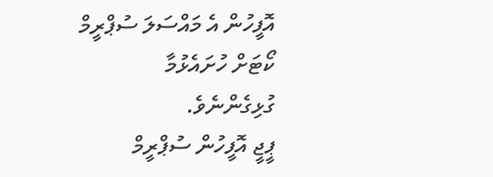އޮފީހުން އެ މައްސަލަ ސުޕްރީމް ކޯޓަށް ހުށައެޅުމާ ގުޅިގެންނެވެ.
ޕީޖީ އޮފީހުން ސުޕްރީމް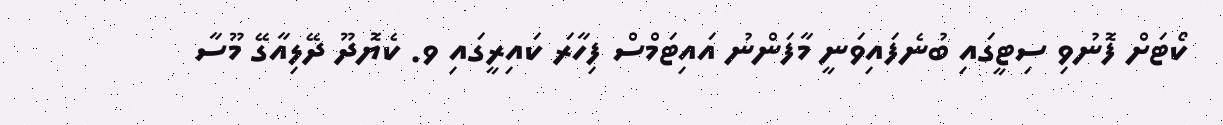ކޯޓަށް ފޮނުވި ސިޓީގައި ބުނެފައިވަނީ މާފަންނު އައިޓަމްސް ފިހާރަ ކައިރީގައި ވ. ކެޔޮދޫ ދޭލިއާގޭ މޫސާ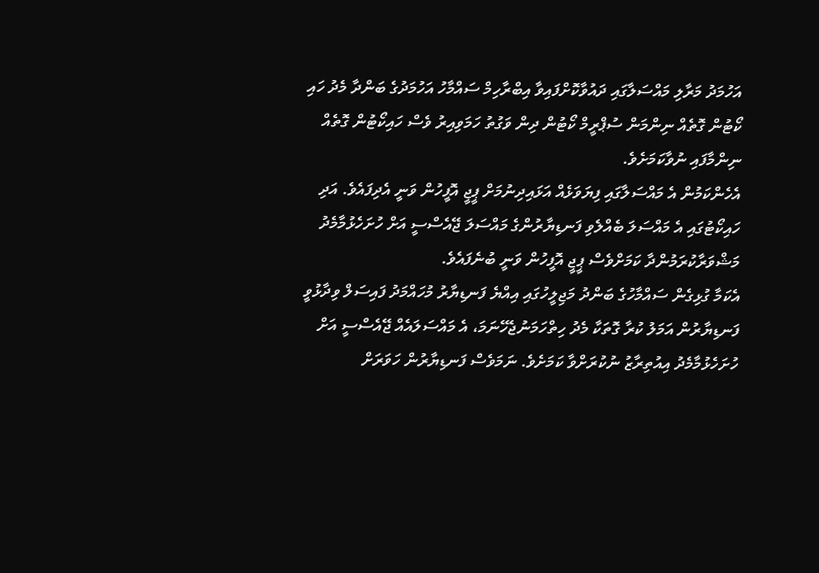އަހުމަދު މަރާލި މައްސަލާގައި ދައުވާކޮށްފައިވާ އިބްރާހިމް ސައްމާހު އަހުމަދުގެ ބަންދާ މެދު ހައި ކޯޓުން ގޮތެއް ނިންމަން ސުޕްރީމް ކޯޓުން ދިން ވަގުތު ހަމަވިއިރު ވެސް ހައިކޯޓުން ގޮތެއް ނިންމާފައި ނުވާކަމަށެވެ.
އެހެންކަމުން އެ މައްސަލާގައި ފިޔަވަޅެއް އަޅައިދިނުމަށް ޕީޖީ އޮފީހުން ވަނީ އެދިފައެވެ. އަދި ހައިކޯޓުގައި އެ މައްސަލަ ބެއްލެވި ފަނޑިޔާރުންގެ މައްސަލަ ޖޭއެސްސީ އަށް ހުށަހެޅުމާމެދު މަޝްވަރާކުރަމުންދާ ކަމަށްވެސް ޕީޖީ އޮފީހުން ވަނީ ބުނެފައެވެ.
އެކަމާ ގުޅިގެން ސައްމާހުގެ ބަންދު މަޖިލީހުގައި އިއްޔެ ފަނޑިޔާރު މުހައްމަދު ފައިސަލް ވިދާޅުވީ ފަނޑިޔާރުން އަމަލު ކުރާ ގޮތަކާ މެދު ހިތްހަމަނުޖެހޭނަމަ، އެ މައްސަލައެއް ޖޭއެސްސީ އަށް ހުށަހެޅުމާމެދު އިއުތިރާޒު ނުކުރަށްވާ ކަމަށެވެ. ނަމަވެސް ފަނޑިޔާރުން ހަވަރަށް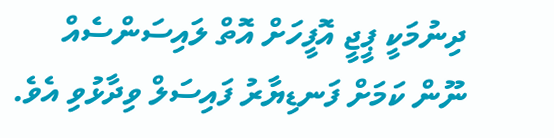ދިނުމަކީ ޕީޖީ އޮފީހަށް އޮތް ލައިސަންސެއް ނޫން ކަމަށް ފަނޑިޔާރު ފައިސަލް ވިދާޅުވި އެވެ.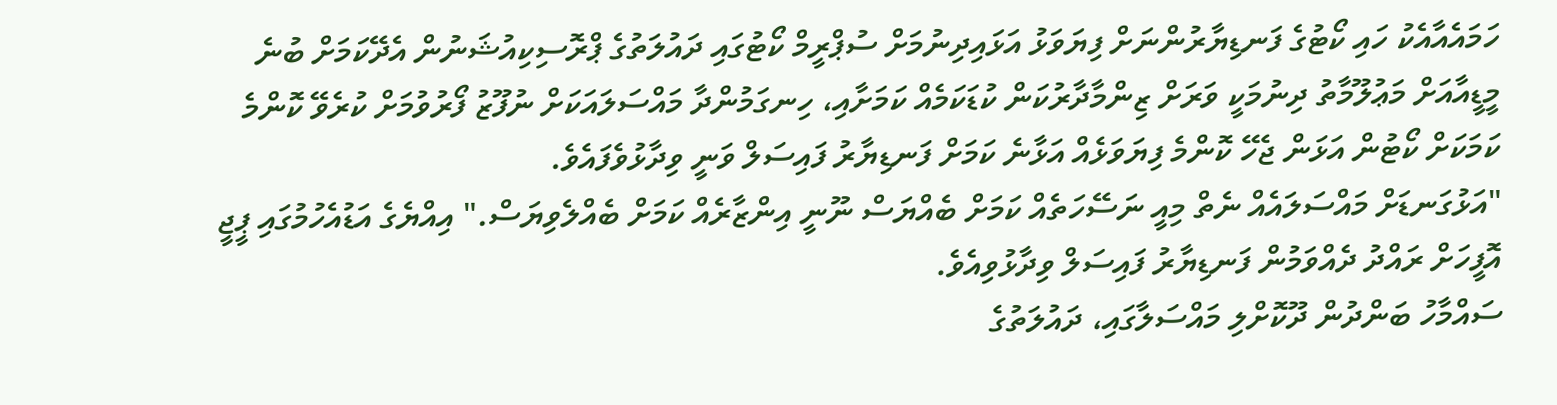ހަމައެއާއެކު ހައި ކޯޓުގެ ފަނޑިޔާރުންނަށް ފިޔަވަޅު އަޅައިދިނުމަށް ސުޕްރީމް ކޯޓުގައި ދައުލަތުގެ ޕްރޮސިކިއުޝަނުން އެދޭކަމަށް ބުނެ މީޑީއާއަށް މަޢުލޫމާތު ދިނުމަކީ ވަރަށް ޒިންމާދާރުކަން ކުޑަކަމެއް ކަމަށާއި، ހިނގަމުންދާ މައްސަލައަކަށް ނުފޫޒު ފޯރުވުމަށް ކުރެވޭ ކޮންމެ ކަމަކަށް ކޯޓުން އަޅަން ޖެހޭ ކޮންމެ ފިޔަވަޅެއް އަޅާނެ ކަމަށް ފަނޑިޔާރު ފައިސަލް ވަނީ ވިދާޅުވެފައެވެ.
"އަޅުގަނޑަށް މައްސަލައެއް ނެތް މިއީ ނަސޭހަތެއް ކަމަށް ބެއްޔަސް ނޫނީ އިންޒާރެއް ކަމަށް ބެއްލެވިޔަސް." އިއްޔެގެ އަޑުއެހުމުގައި ޕީޖީ އޮފީހަށް ރައްދު ދެއްވަމުން ފަނޑިޔާރު ފައިސަލް ވިދާޅުވިއެވެ.
ސައްމާހު ބަންދުން ދޫކޮށްލި މައްސަލާގައި، ދައުލަތުގެ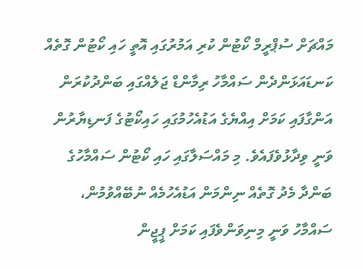މައްޗަށް ސުޕްރީމް ކޯޓުން ކުރި އަމުރުގައި އޮތީ ހައި ކޯޓުން ގޮތެއް ކަނޑައަޅަންދެން ސައްމާހު ރިމާންޑް ޖަލެއްގައި ބަންދުކުރަން އަންގާފައި ކަމަށް އިއްޔެގެ އަޑުއެހުމުގައި ހައިކޯޓުގެ ފަނޑިޔާރުން ވަނީ ވިދާޅުވެފައެވެ. މި މައްސަލާގައި ހައި ކޯޓުން ސައްމާހުގެ ބަންދާ މެދު ގޮތެއް ނިންމަން އަޑުއެހުމެއް ނުބޭއްވުމުން، ސައްމާހު ވަނީ މިނިވަންވެފައި ކަމަށް ޕީޖީން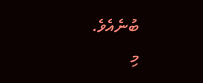ބުނެއެވެ.
މި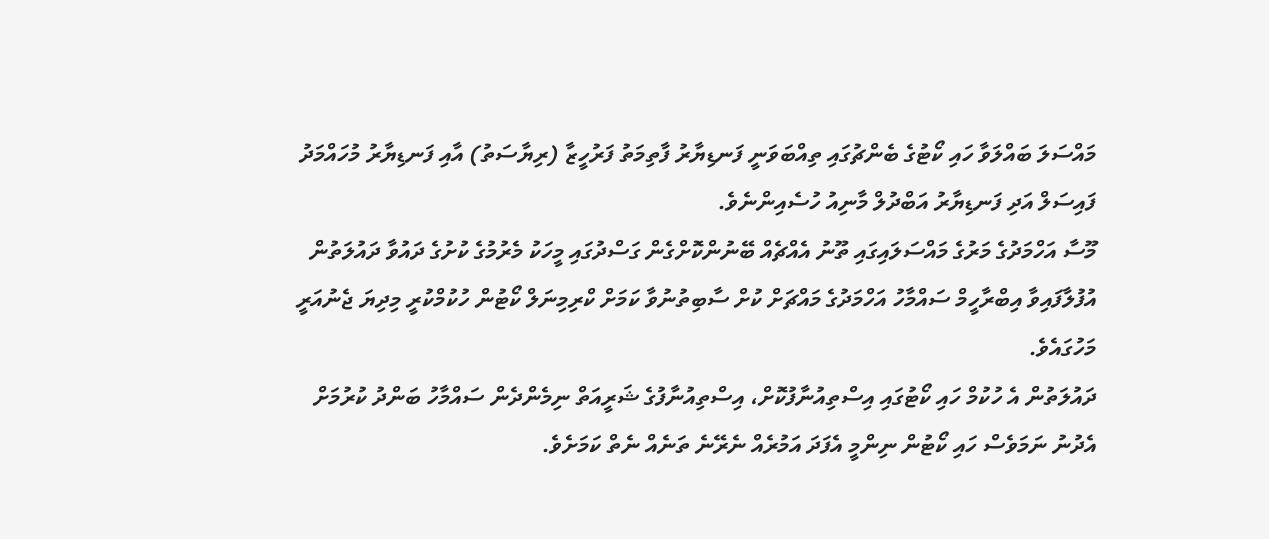މައްސަލަ ބައްލަވާ ހައި ކޯޓުގެ ބެންޗުގައި ތިއްބަވަނީ ފަނޑިޔާރު ފާތިމަތު ފަރުހީޒާ (ރިޔާސަތު) އާއި ފަނޑިޔާރު މުހައްމަދު ފައިސަލް އަދި ފަނޑިޔާރު އަބްދުލް މާނިއު ހުސެއިންނެވެ.
މޫސާ އަހްމަދުގެ މަރުގެ މައްސަލައިގައި ތޫނު އެއްޗެއް ބޭނުންކޮށްގެން ގަސްދުގައި މީހަކު މެރުމުގެ ކުށުގެ ދައުވާ ދައުލަތުން އުފުލާފައިވާ އިބްރާހީމް ސައްމާހު އަހްމަދުގެ މައްޗަށް ކުށް ސާބިތުނުވާ ކަމަށް ކްރިމިނަލް ކޯޓުން ހުކުމްކުރީ މިދިޔަ ޖެނުއަރީ މަހުގައެވެ.
ދައުލަތުން އެ ހުކުމް ހައި ކޯޓުގައި އިސްތިއުނާފުކޮށް، އިސްތިއުނާފުގެ ޝަރީއަތް ނިމެންދެން ސައްމާހު ބަންދު ކުރުމަށް އެދުނު ނަމަވެސް ހައި ކޯޓުން ނިންމީ އެފަދަ އަމުރެއް ނެރޭނެ ތަނެއް ނެތް ކަމަށެވެ.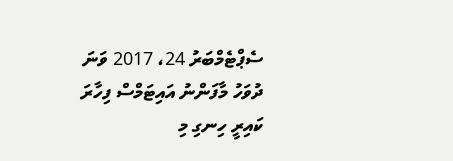ސެޕްޓެމްބަރު 24، 2017 ވަނަ ދުވަހު މާފަންނު އައިޓަމްސް ފިހާރަ ކައިރީ ހިނގި މި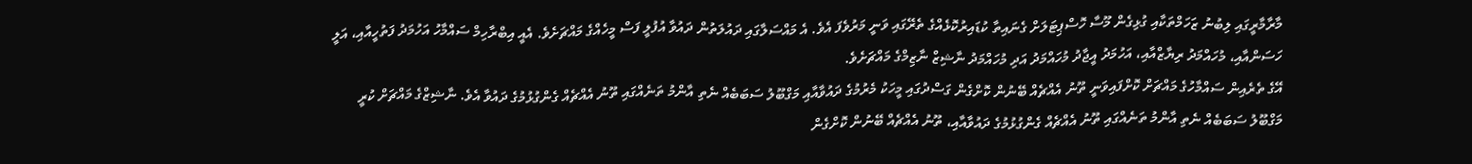މާރާމާރީގައި ލިބުނު ޒަހަމްތަކާއި ގުޅިގެން މޫސާ ހޮސްޕިޓަލަށް ގެނައިތާ ކުޑައިރުކޮޅެއްގެ ތެރޭގައި ވަނީ މަރުވެފަ އެވެ. އެ މައްސަލާގައި ދައުލަތުން ދައުވާ އުފުލީ ފަސް މީހެއްގެ މައްޗަށެވެ. އެއީ އިބްރާހިމް ސައްމާހު އަހުމަދު ފަތުހީއާއި، އަލީ ހަސަންއާއި، މުހައްމަދު ރިޔާޒްއާއި، އަހުމަދު އީޖާދު މުހައްމަދު އަދި މުހައްމަދު ނާޝިޒް ނާޒިމްގެ މައްޗަށެވެ.
އޭގެ ތެރެއިން ސައްމާހުގެ މައްޗަށް ކޮށްފައިވަނީ ތޫނު އެއްޗެއް ބޭނުން ކޮށްގެން ގަސްދުގައި މީހަކު މެރުމުގެ ދައުވާއާއި މަގްބޫލު ސަބަބެއް ނެތި އާންމު ތަނެއްގައި ތޫނު އެއްޗެއް ގެންގުޅުމުގެ ދައުވާ އެވެ. ނާޝިޒްގެ މައްޗަށް ކުރީ މަގްބޫލު ސަބަބެއް ނެތި އާންމު ތަނެއްގައި ތޫނު އެއްޗެއް ގެންގުޅުމުގެ ދައުވާއާއި، ތޫނު އެއްޗެއް ބޭނުން ކޮށްގެން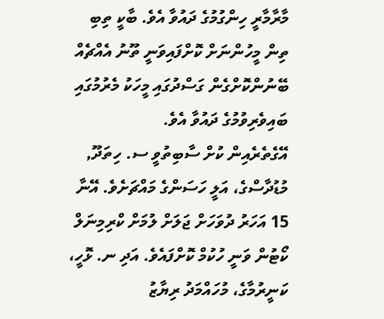މާރާމާރީ ހިންގުމުގެ ދައުވާ އެވެ. ބާކީ ތިބި ތިން މީހުންނަށް ކޮށްފައިވަނީ ތޫނު އެއްޗެއް ބޭނުންކޮށްގެން ގަސްދުގައި މީހަކު މެރުމުގައި ބައިވެރިވުމުގެ ދައުވާ އެވެ.
އޭގެތެރެއިން ކުށް ސާބިތުވީ ސ. ހިތަދޫ, މުޑުދާސްގެ، އަލީ ހަސަންގެ މައްޗަށެވެ. އޭނާ 15 އަހަރު ދުވަހަށް ޖަލަށް ލުމަށް ކްރިމިނަލް ކޯޓުން ވަނީ ހުކުމް ކޮށްފައެވެ. އަދި ނ. ޅޮހީ، ކަނީރުމާގެ، މުހައްމަދު ރިޔާޒު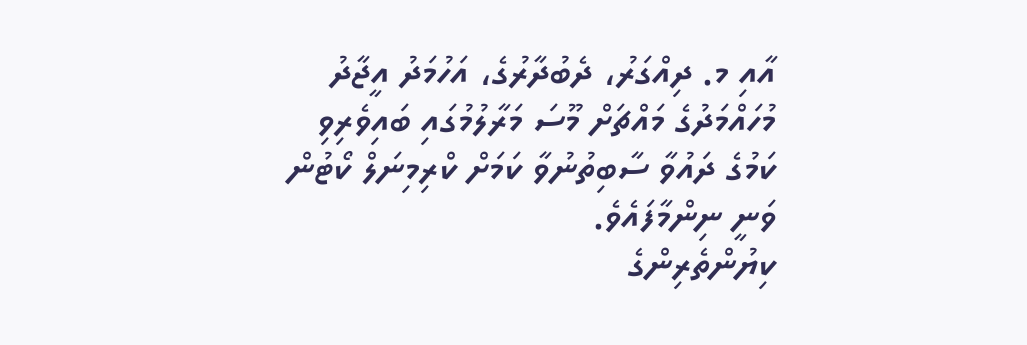އާއި މ. ދިއްގަރު، ދެބުދާރުގެ، އަހުމަދު އީޖާދު މުހައްމަދުގެ މައްޗަށް މޫސަ މަރާލުމުގައި ބައިވެރިވި ކަމުގެ ދައުވާ ސާބިތުނުވާ ކަމަށް ކްރިމިނަލް ކޯޓުން ވަނީ ނިންމާފައެވެ.
ކިޔުންތެރިންގެ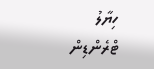ހިޔާލު
ޓްރެންޑިން